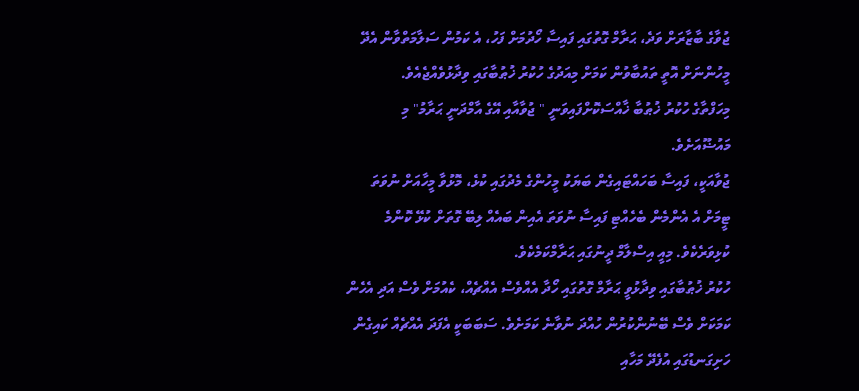ޖުވާގެ ބާޒާރަށް ވަދެ، ޙަރާމް ގޮތުގައި ފައިސާ ހޯދުމަށް ފަހު، އެ ކަމުން ސަލާމަތްވާން އެދޭ މީހުންނަށް އޮތީ ތައުބާވުން ކަމަށް މިއަދުގެ ހުކުރު ޚުޠުބާގައި ވިދާޅުވެއްޖެއެވެ.
މިހަފްތާގެ ހުކުރު ޚުޠުބާ ޚާއްސަކޮށްފައިވަނީ " ޖުވާއާއި އޭގެ އާމްދަނީ ޙަރާމު" މި މައުޟޫއަށެވެ.
ޖުވާއަކީ، ފައިސާ ބަހައްޓައިގެން ބަޔަކު މީހުންގެ މެދުގައި ކުޅެ، މޮޅުވާ މީހާއަށް ނުވަތަ ޓީމަށް އެ އެންމެން ބެހެއްޓި ފައިސާ ނުވަތަ އެއިން ބައެއް ލިބޭ ގޮތަށް ކުޅޭ ކޮންމެ ކުޅިވަރެކެވެ. މިއީ އިސްލާމް ދީނުގައި ޙަރާމްކަމެކެވެ.
ހުކުރު ޚުޠުބާގައި ވިދާޅުވީ ޙަރާމް ގޮތުގައި ހޯދާ އެއްވެސް އެއްޗެއް، ކެއުމަށް ވެސް އަދި އެހެން ކަމަކަށް ވެސް ބޭނުންކުރުން ހުއްދަ ނުވާނެ ކަމަށެވެ. ސަބަބަކީ އެފަދަ އެއްޗެއް ކައިގެން ހަށިގަނޑުގައި އުފެދޭ މަހާއި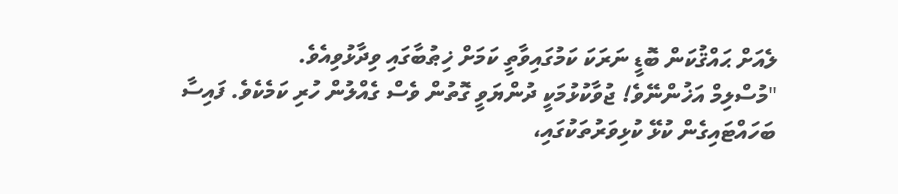ލެއަށް ޙައްޤުކަން ބޮޑީ ނަރަކަ ކަމުގައިވާތީ ކަމަށް ޚިޠުބާގައި ވިދާޅުވިއެވެ.
"މުސްލިމް އަޚުންނޭވެ! ޖުވާކުޅުމަކީ ދުންޔަވީ ގޮތުން ވެސް ގެއްލުން ހުރި ކަމެކެވެ. ފައިސާ ބަހައްޓައިގެން ކުޅޭ ކުޅިވަރުތަކުގައި،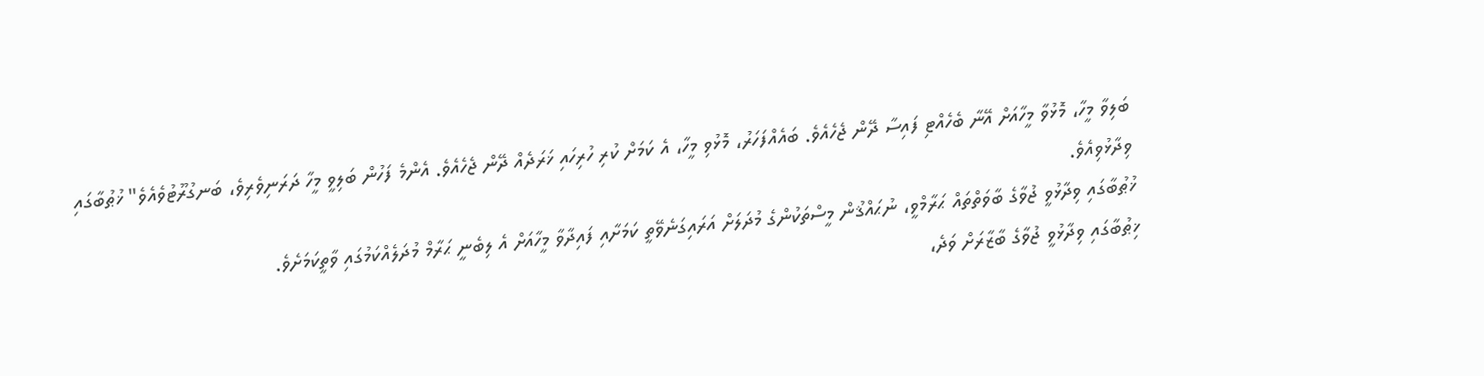ބަލިވާ މީހާ، މޮޅުވާ މީހާއަށް އޭނާ ބެހެއްޓި ފައިސާ ދޭން ޖެހެއެވެ. ބައެއްފަހަރު، މޮޅުވި މީހާ، އެ ކަމަށް ކުރި ހުރިހައި ޚަރަދެއް ދޭން ޖެހެއެވެ. އެންމެ ފަހުން ބަލިވީ މީހާ ދަރަނިވެރިވެ، ބަނގުރޫޓުވެއެވެ" ޚުޠުބާގައި ވިދާޅުވިއެވެ.
ޚުޠުބާގައި ވިދާޅުވީ ޖުވާގެ ބާވަތްތައް ޙަރާމްވީ، ނުޙައްޤުން މީސްތަކުންގެ މުދަލަށް އަރައިގަނެވޭތީ ކަމަށާއި ފައިދާވާ މީހާއަށް އެ ލިބެނީ ޙަރާމް މުދަލެއްކަމުގައި ވާތީކަމަށެވެ.
ޚިޠުބާގައި ވިދާޅުވީ ޖުވާގެ ބާޒާރަށް ވަދެ،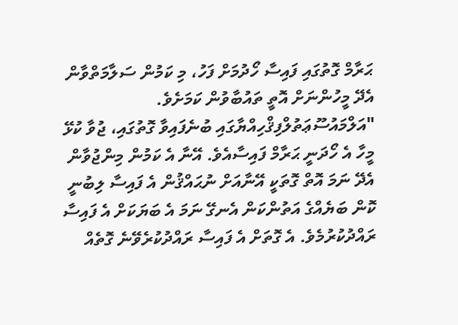ޙަރާމް ގޮތުގައި ފައިސާ ހޯދުމަށް ފަހު، މި ކަމުން ސަލާމަތްވާން އެދޭ މީހުންނަށް އޮތީ ތައުބާވުން ކަމަށެވެ.
"އަލްމައުސޫޢަތުލްފިޤްހިއްޔާގައި ބުނެފައިވާ ގޮތުގައި، ޖުވާ ކުޅޭ މީހާ އެ ހޯދަނީ ޙަރާމް ފައިސާއެވެ. އޭނާ އެ ކަމުން މިންޖުވާން އެދޭ ނަމަ އޮތް ގޮތަކީ އޭނާއަށް ނުޙައްޤުން އެ ފައިސާ ލިބުނީ ކޮން ބަޔެއްގެ އަތުންކަން އެނގޭ ނަމަ އެ ބަޔަކަށް އެ ފައިސާ ރައްދުކުރުމެވެ. އެ ގޮތަށް އެ ފައިސާ ރައްދުކުރެވޭނެ ގޮތެއް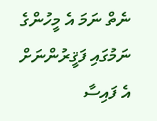ނެތް ނަމަ އެ މީހުންގެ ނަމުގައި ފަޤީރުންނަށް އެ ފައިސާ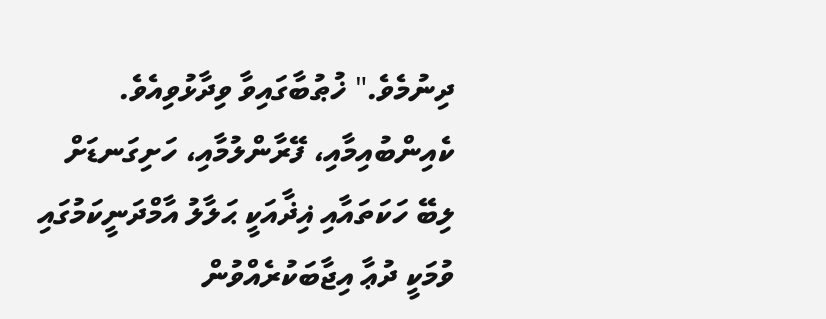ދިނުމެވެ." ޚުޠުބާގައިވާ ވިދާޅުވިއެވެ.
ކެއިންބުއިމާއި، ފޭރާންލުމާއި، ހަށިގަނޑަށް ލިބޭ ހަކަތައާއި ޣިޛާއަކީ ޙަލާލު އާމްދަނީކަމުގައި ވުމަކީ ދުޢާ އިޖާބަކުރެއްވުން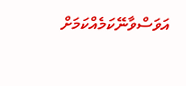އަވަސްވާނޭކަމެއްކަމަށް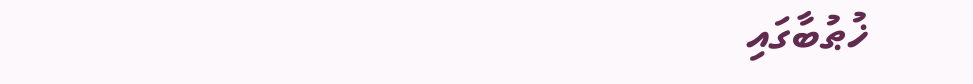ޚުޠުބާގައި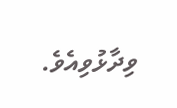ވިދާޅުވިއެވެ.